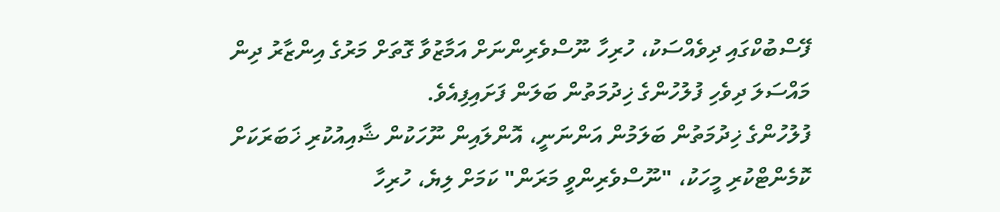ފޭސްބުކްގައި ދިވެއްސަކު، ހުރިހާ ނޫސްވެރިންނަށް އަމާޒުވާ ގޮތަށް މަރުގެ އިންޒާރު ދިން މައްސަލަ ދިވެހި ފުލުހުންގެ ޚިދުމަތުން ބަލަން ފަށައިފިއެވެ.
ފުލުހުންގެ ޚިދުމަތުން ބަލަމުން އަންނަނީ، އޮންލައިން ނޫހަކުން ޝާއިއުކުރި ޚަބަރަކަށް ކޮމެންޓްކުރި މީހަކު، "ނޫސްވެރިންވީ މަރަން" ކަމަށް ލިޔެ، ހުރިހާ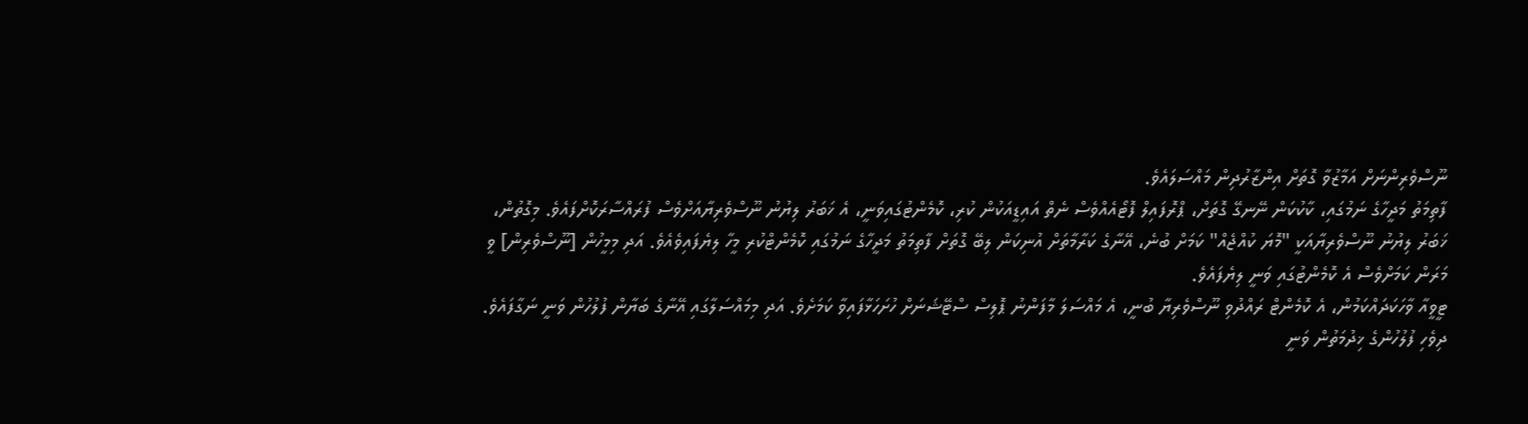ނޫސްވެރިންނަށް އަމާޒުވާ ގޮތަށް އިންޒާރުދިން މައްސަލައެވެ.
ފާތިމަތު މަދީހާގެ ނަމުގައި، ކާކުކަން ނޭނގޭ ގޮތަށް، ޕްރޮފައިލް ފޮޓޯއެއްވެސް ނެތް އައިޑީއަކުން ކުރި، ކޮމެންޓުގައިވަނީ، އެ ޚަބަރު ލިޔުނު ނޫސްވެރިޔާއަށްވެސް ފުރައްސާރަކޮށްފައެވެ. މިގޮތުން، ޚަބަރު ލިޔުނު ނޫސްވެރިޔާއަކީ "މޮޔަ ކުއްޖެއް" ކަމަށް ބުނެ، އޭނާގެ ކަރާމާތަށް އުނިކަން ލިބޭ ގޮތަށް ފާތިމަތު މަދީހާގެ ނަމުގައި ކޮމެންޓްކުރި މީހާ ލިޔެފައިވެއެވެ. އަދި މިމީހުން [ނޫސްވެރިން] ވީ މަރަން ކަމަށްވެސް އެ ކޮމެންޓުގައި ވަނީ ލިޔެފައެވެ.
ޓީވީއާ ވާހަކަދައްކަމުން، އެ ކޮމެންޓް ރައްދުވި ނޫސްވެރިޔާ ބުނީ، އެ މައްސަލަ މާފަންނު ޕޮލިސް ސްޓޭޝަނަށް ހުށަހަޅާފައިވާ ކަމަށެވެ. އަދި މިމައްސަލާގައި އޭނާގެ ބަޔާން ފުލުހުން ވަނީ ނަގާފައެވެ.
ދިވެހި ފުލުހުންގެ ޚިދުމަތުން ވަނީ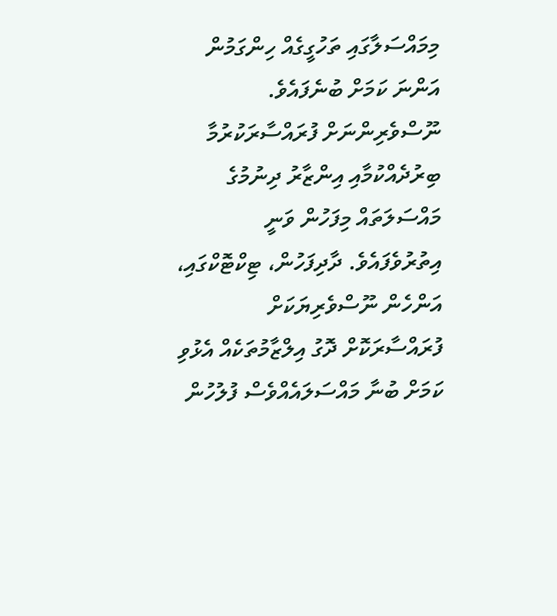މިމައްސަލާގައި ތަހުގީގެއް ހިންގަމުން އަންނަ ކަމަށް ބުނެފައެވެ.
ނޫސްވެރިންނަށް ފުރައްސާރަކުރުމާ ބިރުދެއްކުމާއި އިންޒާރު ދިނުމުގެ މައްސަލަތައް މިފަހުން ވަނީ އިތުރުވެފައެވެ. ދާދިފަހުން، ޓިކްޓޮކްގައި، އަންހެން ނޫސްވެރިޔަކަށް ފުރައްސާރަކޮށް ދޮގު އިލްޒާމުތަކެއް އެޅުވި ކަމަށް ބުނާ މައްސަލައެއްވެސް ފުލުހުން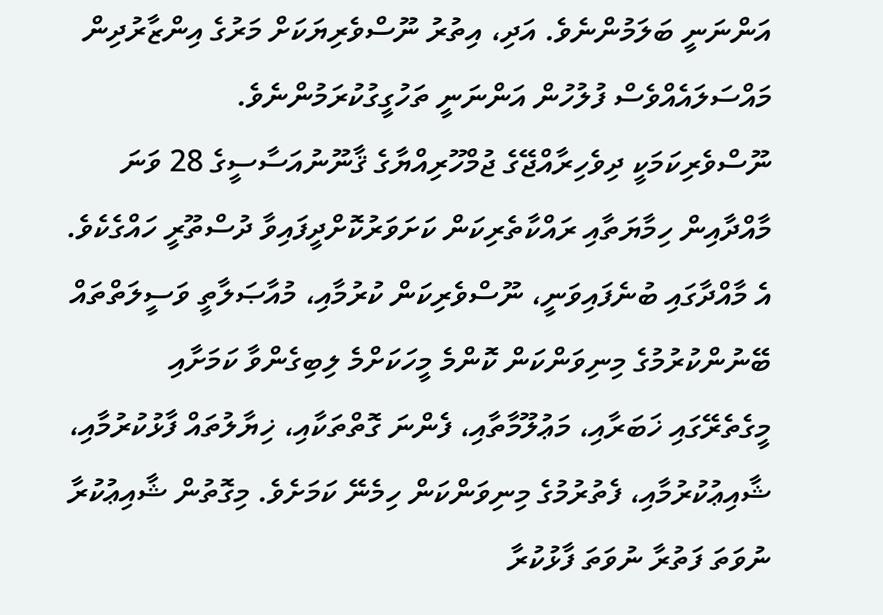އަންނަނީ ބަލަމުންނެވެ. އަދި، އިތުރު ނޫސްވެރިޔަކަށް މަރުގެ އިންޒާރުދިން މައްސަލައެއްވެސް ފުލުހުން އަންނަނީ ތަހުގީގުކުރަމުންނެވެ.
ނޫސްވެރިކަމަކީ ދިވެހިރާއްޖޭގެ ޖުމްހޫރިއްޔާގެ ޤާނޫނުއަސާސީގެ 28 ވަނަ މާއްދާއިން ހިމާޔަތާއި ރައްކާތެރިކަން ކަށަވަރުކޮށްދީފައިވާ ދުސްތޫރީ ހައްގެކެވެ.
އެ މާއްދާގައި ބުނެފައިވަނީ، ނޫސްވެރިކަން ކުރުމާއި، މުއާޞަލާތީ ވަސީލަތްތައް ބޭނުންކުރުމުގެ މިނިވަންކަން ކޮންމެ މީހަކަށްމެ ލިބިގެންވާ ކަމަށާއި މީގެތެރޭގައި ޚަބަރާއި، މަޢުލޫމާތާއި، ފެންނަ ގޮތްތަކާއި، ޚިޔާލުތައް ފާޅުކުރުމާއި، ޝާއިޢުކުރުމާއި، ފެތުރުމުގެ މިނިވަންކަން ހިމެނޭ ކަމަށެވެ. މިގޮތުން ޝާއިޢުކުރާ ނުވަތަ ފަތުރާ ނުވަތަ ފާޅުކުރާ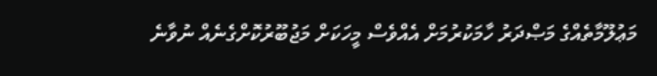މަޢުލޫމާތެއްގެ މަޞްދަރު ހާމަކުރުމަށް އެއްވެސް މީހަކަށް މަޖުބޫރުކޮށްގެނެއް ނުވާނެ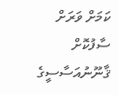ކަމަށް ވަރަށް ސާފުކޮށް ޤާނޫނުއަސާސީގެ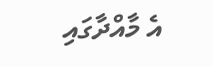އެ މާއްދާގައި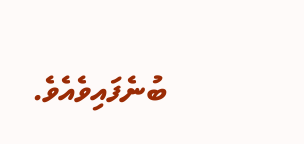ބުނެފައިވެއެވެ.